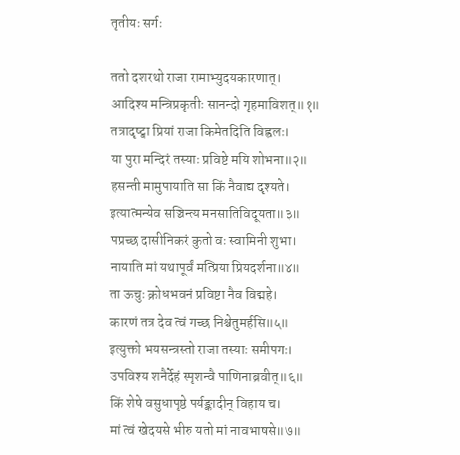तृतीयः सर्गः

ततो दशरथो राजा रामाभ्युदयकारणात्।
आदिश्य मन्त्रिप्रकृतीः सानन्दो गृहमाविशत्॥१॥
तत्रादृष्ट्वा प्रियां राजा किमेतदिति विह्वलः।
या पुरा मन्दिरं तस्याः प्रविष्टे मयि शोभना॥२॥
हसन्ती मामुपायाति सा किं नैवाद्य दृश्यते।
इत्यात्मन्येव सञ्चिन्त्य मनसातिविदूयता॥३॥
पप्रच्छ दासीनिकरं कुतो वः स्वामिनी शुभा।
नायाति मां यथापूर्वं मत्प्रिया प्रियदर्शना॥४॥
ता ऊचुः क्रोधभवनं प्रविष्टा नैव विद्महे।
कारणं तत्र देव त्वं गच्छ निश्चेतुमर्हसि॥५॥
इत्युक्तो भयसन्त्रस्तो राजा तस्याः समीपगः।
उपविश्य शनैर्देहं स्पृशन्वै पाणिनाब्रवीत्॥६॥
किं शेषे वसुधापृष्ठे पर्यङ्कादीन् विहाय च।
मां त्वं खेदयसे भीरु यतो मां नावभाषसे॥७॥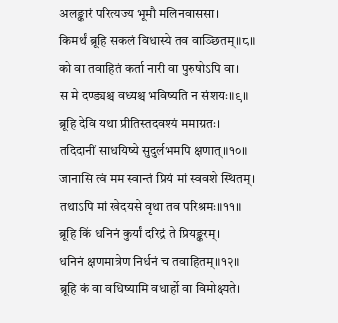अलङ्कारं परित्यज्य भूमौ मलिनवाससा।
किमर्थं ब्रूहि सकलं विधास्ये तव वाञ्छितम्॥८॥
को वा तवाहितं कर्ता नारी वा पुरुषोऽपि वा।
स मे दण्ड्यश्च वध्यश्च भविष्यति न संशयः॥९॥
ब्रूहि देवि यथा प्रीतिस्तदवश्यं ममाग्रतः।
तदिदानीं साधयिष्ये सुदुर्लभमपि क्षणात्॥१०॥
जानासि त्वं मम स्वान्तं प्रियं मां स्ववशे स्थितम्।
तथाऽपि मां खेदयसे वृथा तव परिश्रमः॥११॥
ब्रूहि किं धनिनं कुर्यां दरिद्रं ते प्रियङ्करम्।
धनिनं क्षणमात्रेण निर्धनं च तवाहितम्॥१२॥
ब्रूहि कं वा वधिष्यामि वधार्हो वा विमोक्ष्यते।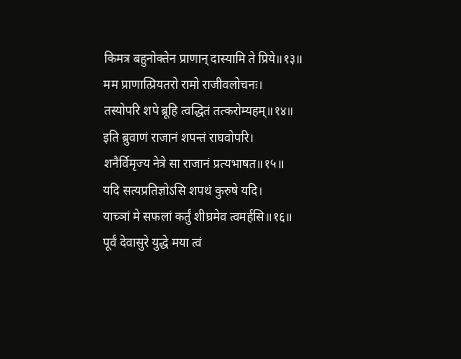किमत्र बहुनोक्तेन प्राणान् दास्यामि ते प्रिये॥१३॥
मम प्राणात्प्रियतरो रामो राजीवलोचनः।
तस्योपरि शपे ब्रूहि त्वद्धितं तत्करोम्यहम्॥१४॥
इति ब्रुवाणं राजानं शपन्तं राघवोपरि।
शनैर्विमृज्य नेत्रे सा राजानं प्रत्यभाषत॥१५॥
यदि सत्यप्रतिज्ञोऽसि शपथं कुरुषे यदि।
याच्ञां मे सफलां कर्तुं शीघ्रमेव त्वमर्हसि॥१६॥
पूर्वं देवासुरे युद्धे मया त्वं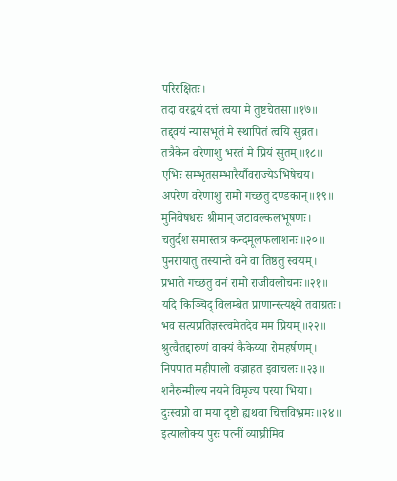परिरक्षितः।
तदा वरद्वयं दत्तं त्वया मे तुष्टचेतसा॥१७॥
तद्द्वयं न्यासभूतं मे स्थापितं त्वयि सुव्रत।
तत्रैकेन वरेणाशु भरतं मे प्रियं सुतम्॥१८॥
एभिः सम्भृतसम्भारैर्यौवराज्येऽभिषेचय।
अपरेण वरेणाशु रामो गच्छतु दण्डकान्॥१९॥
मुनिवेषधरः श्रीमान् जटावल्कलभूषणः।
चतुर्दश समास्तत्र कन्दमूलफलाशनः॥२०॥
पुनरायातु तस्यान्ते वने वा तिष्ठतु स्वयम्।
प्रभाते गच्छतु वनं रामो राजीवलोचनः॥२१॥
यदि किञ्चिद् विलम्बेत प्राणान्स्त्यक्ष्ये तवाग्रतः।
भव सत्यप्रतिज्ञस्त्वमेतदेव मम प्रियम्॥२२॥
श्रुत्वैतद्दारुणं वाक्यं कैकेय्या रोमहर्षणम्।
निपपात महीपालो वज्राहत इवाचलः॥२३॥
शनैरुन्मील्य नयने विमृज्य परया भिया।
दुःस्वप्नो वा मया दृष्टो ह्यथवा चित्तविभ्रमः॥२४॥
इत्यालोक्य पुरः पत्नीं व्याघ्रीमिव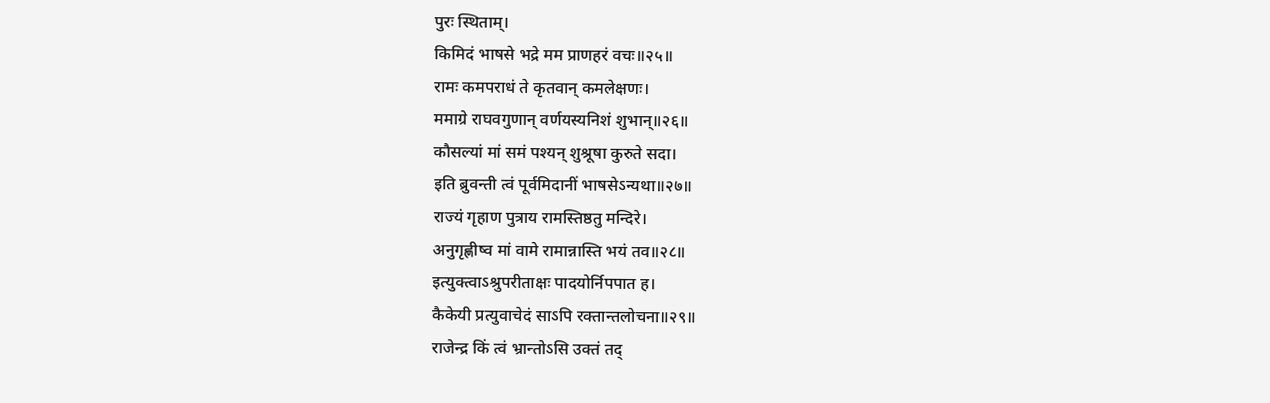पुरः स्थिताम्।
किमिदं भाषसे भद्रे मम प्राणहरं वचः॥२५॥
रामः कमपराधं ते कृतवान् कमलेक्षणः।
ममाग्रे राघवगुणान् वर्णयस्यनिशं शुभान्॥२६॥
कौसल्यां मां समं पश्यन् शुश्रूषा कुरुते सदा।
इति ब्रुवन्ती त्वं पूर्वमिदानीं भाषसेऽन्यथा॥२७॥
राज्यं गृहाण पुत्राय रामस्तिष्ठतु मन्दिरे।
अनुगृह्णीष्व मां वामे रामान्नास्ति भयं तव॥२८॥
इत्युक्त्वाऽश्रुपरीताक्षः पादयोर्निपपात ह।
कैकेयी प्रत्युवाचेदं साऽपि रक्तान्तलोचना॥२९॥
राजेन्द्र किं त्वं भ्रान्तोऽसि उक्तं तद्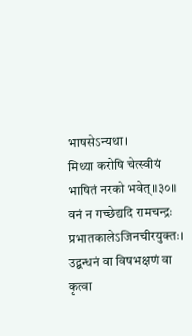भाषसेऽन्यथा।
मिथ्या करोषि चेत्स्वीयं भाषितं नरको भवेत्॥३०॥
वनं न गच्छेद्यदि रामचन्द्रः
प्रभातकालेऽजिनचीरयुक्तः।
उद्बन्धनं वा विषभक्षणं वा
कृत्वा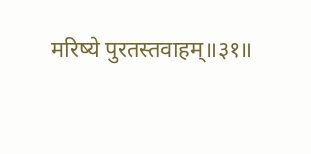मरिष्ये पुरतस्तवाहम्॥३१॥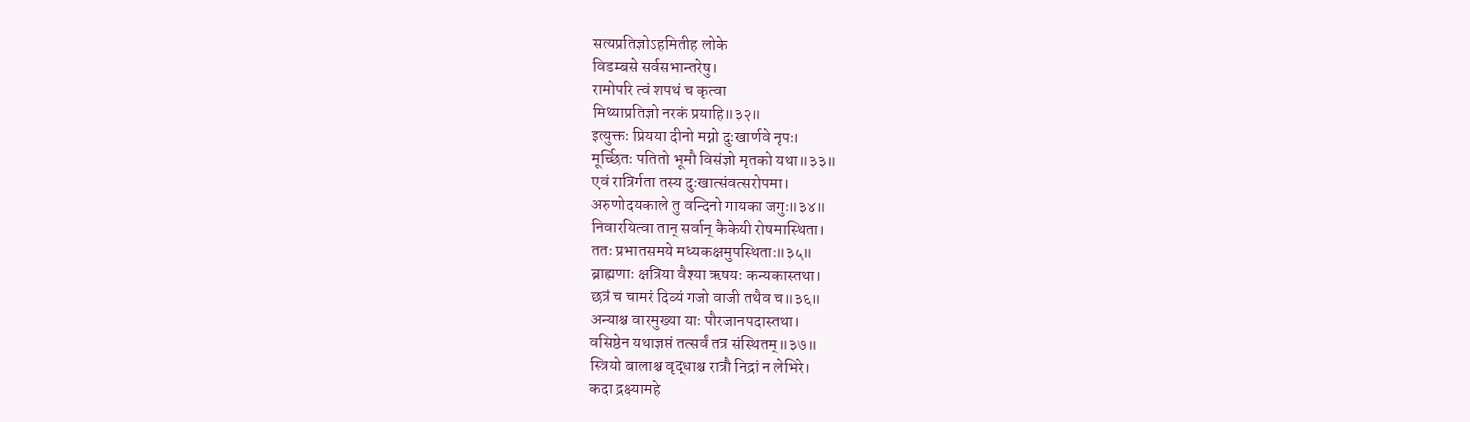सत्यप्रतिज्ञोऽहमितीह लोके
विडम्बसे सर्वसभान्तरेषु।
रामोपरि त्वं शपथं च कृत्वा
मिथ्याप्रतिज्ञो नरकं प्रयाहि॥३२॥
इत्युक्तः प्रियया दीनो मग्नो दुःखार्णवे नृपः।
मूर्च्छितः पतितो भूमौ विसंज्ञो मृतको यथा॥३३॥
एवं रात्रिर्गता तस्य दुःखात्संवत्सरोपमा।
अरुणोदयकाले तु वन्दिनो गायका जगुः॥३४॥
निवारयित्वा तान् सर्वान् कैकेयी रोषमास्थिता।
ततः प्रभातसमये मध्यकक्षमुपस्थिताः॥३५॥
ब्राह्मणाः क्षत्रिया वैश्या ऋषयः कन्यकास्तथा।
छत्रं च चामरं दिव्यं गजो वाजी तथैव च॥३६॥
अन्याश्च वारमुख्या याः पौरजानपदास्तथा।
वसिष्ठेन यथाज्ञप्तं तत्सर्वं तत्र संस्थितम्॥३७॥
स्त्रियो बालाश्च वृद्धाश्च रात्रौ निद्रां न लेभिरे।
कदा द्रक्ष्यामहे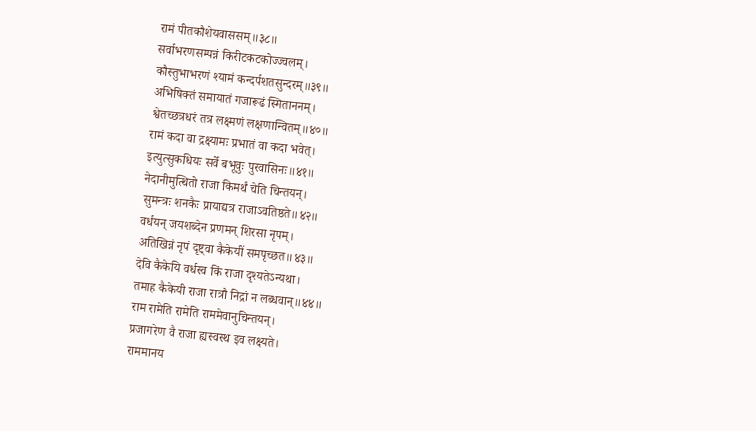रामं पीतकौशेयवाससम्॥३८॥
सर्वाभरणसम्पन्नं किरीटकटकोज्ज्वलम्।
कौस्तुभाभरणं श्यामं कन्दर्पशतसुन्दरम्॥३९॥
अभिषिक्तं समायातं गजारूढं स्मिताननम्।
श्वेतच्छत्रधरं तत्र लक्ष्मणं लक्षणान्वितम्॥४०॥
रामं कदा वा द्रक्ष्यामः प्रभातं वा कदा भवेत्।
इत्युत्सुकधियः सर्वे बभूवुः पुरवासिनः॥४१॥
नेदानीमुत्थितो राजा किमर्थं चेति चिन्तयन्।
सुमन्त्रः शनकैः प्रायाद्यत्र राजाऽवतिष्ठते॥४२॥
वर्धयन् जयशब्देन प्रणमन् शिरसा नृपम्।
अतिखिन्नं नृपं दृष्ट्वा कैकेयीं समपृच्छत॥४३॥
देवि कैकेयि वर्धस्व किं राजा दृश्यतेऽन्यथा।
तमाह कैकेयी राजा रात्रौ निद्रां न लब्धवान्॥४४॥
राम रामेति रामेति राममेवानुचिन्तयन्।
प्रजागरेण वै राजा ह्यस्वस्थ इव लक्ष्यते।
राममानय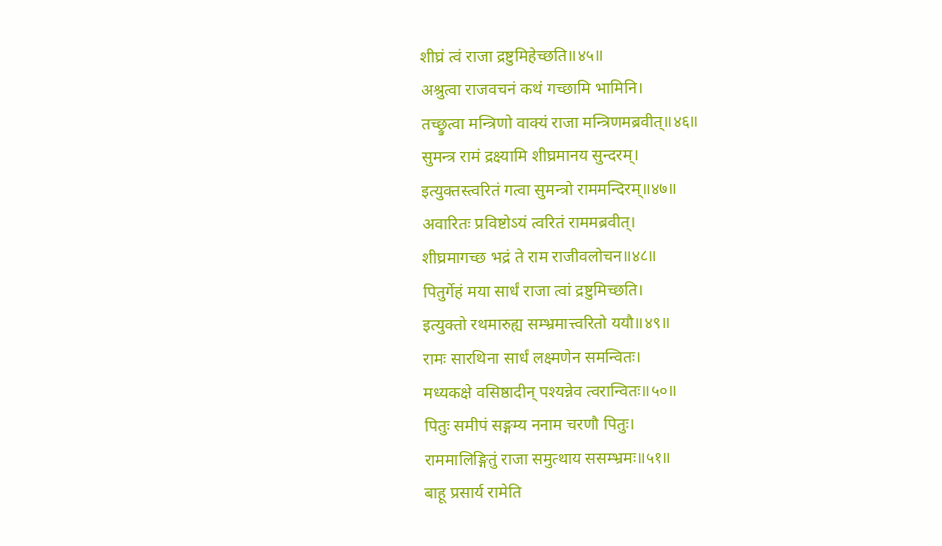शीघ्रं त्वं राजा द्रष्टुमिहेच्छति॥४५॥
अश्रुत्वा राजवचनं कथं गच्छामि भामिनि।
तच्छ्रुत्वा मन्त्रिणो वाक्यं राजा मन्त्रिणमब्रवीत्॥४६॥
सुमन्त्र रामं द्रक्ष्यामि शीघ्रमानय सुन्दरम्।
इत्युक्तस्त्वरितं गत्वा सुमन्त्रो राममन्दिरम्॥४७॥
अवारितः प्रविष्टोऽयं त्वरितं राममब्रवीत्।
शीघ्रमागच्छ भद्रं ते राम राजीवलोचन॥४८॥
पितुर्गेहं मया सार्धं राजा त्वां द्रष्टुमिच्छति।
इत्युक्तो रथमारुह्य सम्भ्रमात्त्वरितो ययौ॥४९॥
रामः सारथिना सार्धं लक्ष्मणेन समन्वितः।
मध्यकक्षे वसिष्ठादीन् पश्यन्नेव त्वरान्वितः॥५०॥
पितुः समीपं सङ्गम्य ननाम चरणौ पितुः।
राममालिङ्गितुं राजा समुत्थाय ससम्भ्रमः॥५१॥
बाहू प्रसार्य रामेति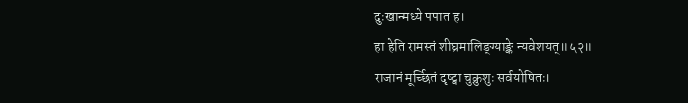दुःखान्मध्ये पपात ह।
हा हेति रामस्तं शीघ्रमालिङ्ग्याङ्के न्यवेशयत्॥५२॥
राजानं मूर्च्छितं दृष्ट्वा चुक्रुशुः सर्वयोषितः।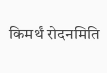किमर्थं रोदनमिति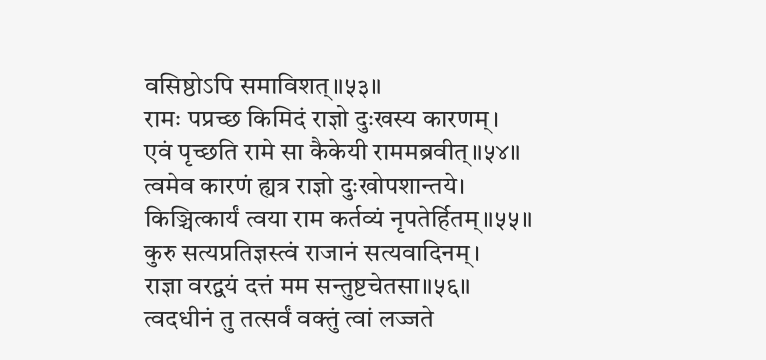वसिष्ठोऽपि समाविशत्॥५३॥
रामः पप्रच्छ किमिदं राज्ञो दुःखस्य कारणम्।
एवं पृच्छति रामे सा कैकेयी राममब्रवीत्॥५४॥
त्वमेव कारणं ह्यत्र राज्ञो दुःखोपशान्तये।
किञ्चित्कार्यं त्वया राम कर्तव्यं नृपतेर्हितम्॥५५॥
कुरु सत्यप्रतिज्ञस्त्वं राजानं सत्यवादिनम्।
राज्ञा वरद्वयं दत्तं मम सन्तुष्टचेतसा॥५६॥
त्वदधीनं तु तत्सर्वं वक्तुं त्वां लज्जते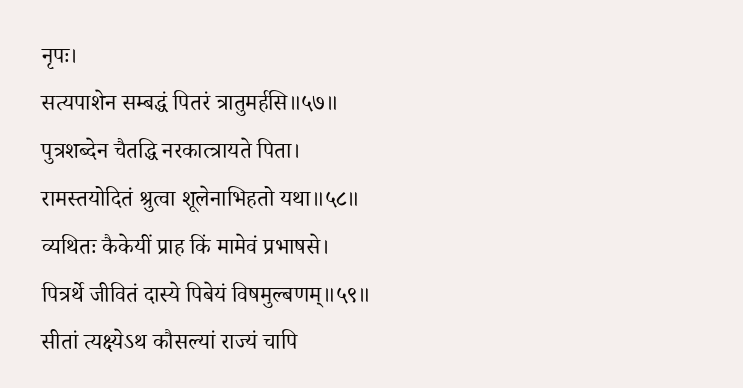नृपः।
सत्यपाशेन सम्बद्धं पितरं त्रातुमर्हसि॥५७॥
पुत्रशब्देन चैतद्धि नरकात्त्रायते पिता।
रामस्तयोदितं श्रुत्वा शूलेनाभिहतो यथा॥५८॥
व्यथितः कैकेयीं प्राह किं मामेवं प्रभाषसे।
पित्रर्थे जीवितं दास्ये पिबेयं विषमुल्बणम्॥५९॥
सीतां त्यक्ष्येऽथ कौसल्यां राज्यं चापि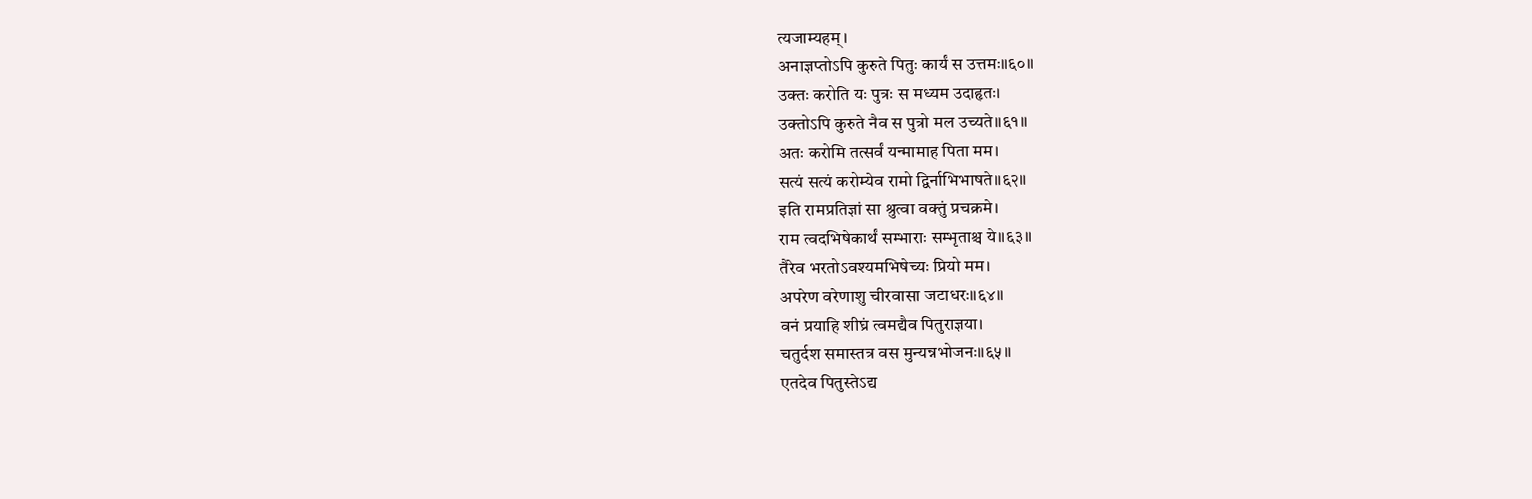त्यजाम्यहम्।
अनाज्ञप्तोऽपि कुरुते पितुः कार्यं स उत्तमः॥६०॥
उक्तः करोति यः पुत्रः स मध्यम उदाहृतः।
उक्तोऽपि कुरुते नैव स पुत्रो मल उच्यते॥६१॥
अतः करोमि तत्सर्वं यन्मामाह पिता मम।
सत्यं सत्यं करोम्येव रामो द्विर्नाभिभाषते॥६२॥
इति रामप्रतिज्ञां सा श्रुत्वा वक्तुं प्रचक्रमे।
राम त्वदभिषेकार्थं सम्भाराः सम्भृताश्च ये॥६३॥
तैरेव भरतोऽवश्यमभिषेच्यः प्रियो मम।
अपरेण वरेणाशु चीरवासा जटाधरः॥६४॥
वनं प्रयाहि शीघ्रं त्वमद्यैव पितुराज्ञया।
चतुर्दश समास्तत्र वस मुन्यन्नभोजनः॥६५॥
एतदेव पितुस्तेऽद्य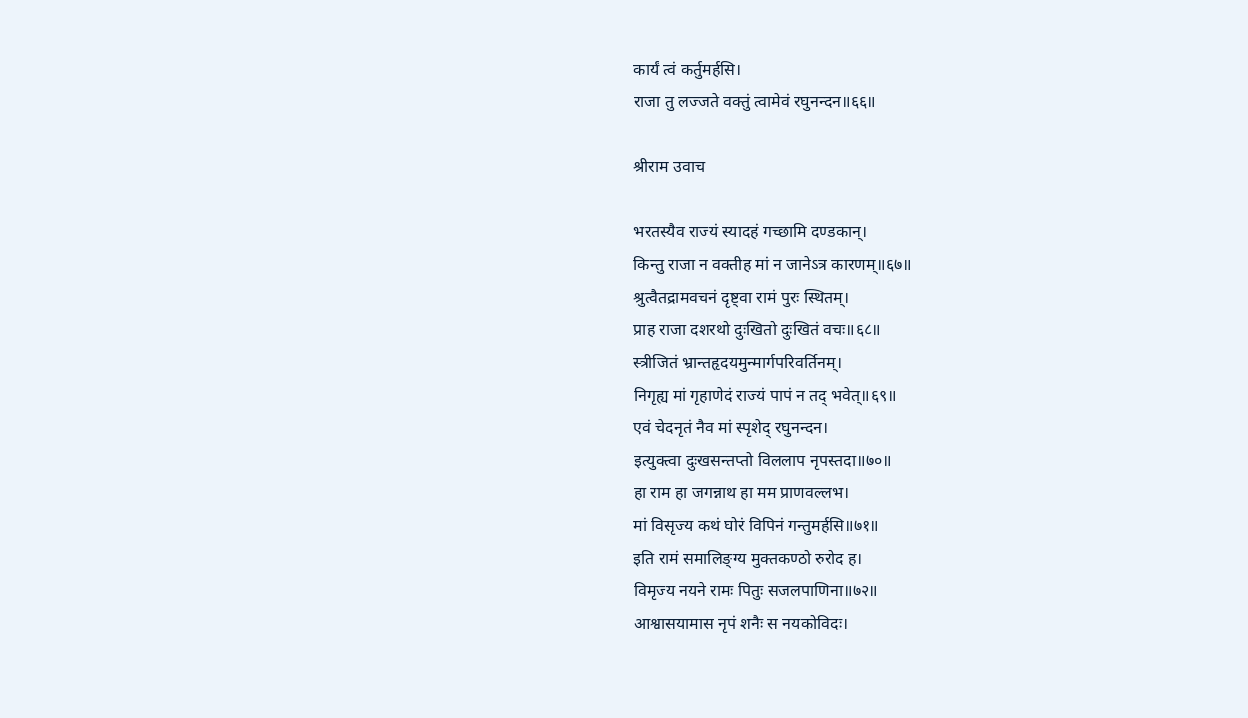कार्यं त्वं कर्तुमर्हसि।
राजा तु लज्जते वक्तुं त्वामेवं रघुनन्दन॥६६॥

श्रीराम उवाच

भरतस्यैव राज्यं स्यादहं गच्छामि दण्डकान्।
किन्तु राजा न वक्तीह मां न जानेऽत्र कारणम्॥६७॥
श्रुत्वैतद्रामवचनं दृष्ट्वा रामं पुरः स्थितम्।
प्राह राजा दशरथो दुःखितो दुःखितं वचः॥६८॥
स्त्रीजितं भ्रान्तहृदयमुन्मार्गपरिवर्तिनम्।
निगृह्य मां गृहाणेदं राज्यं पापं न तद् भवेत्॥६९॥
एवं चेदनृतं नैव मां स्पृशेद् रघुनन्दन।
इत्युक्त्वा दुःखसन्तप्तो विललाप नृपस्तदा॥७०॥
हा राम हा जगन्नाथ हा मम प्राणवल्लभ।
मां विसृज्य कथं घोरं विपिनं गन्तुमर्हसि॥७१॥
इति रामं समालिङ्ग्य मुक्तकण्ठो रुरोद ह।
विमृज्य नयने रामः पितुः सजलपाणिना॥७२॥
आश्वासयामास नृपं शनैः स नयकोविदः।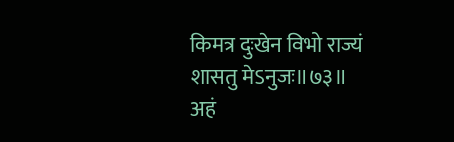किमत्र दुःखेन विभो राज्यं शासतु मेऽनुजः॥७३॥
अहं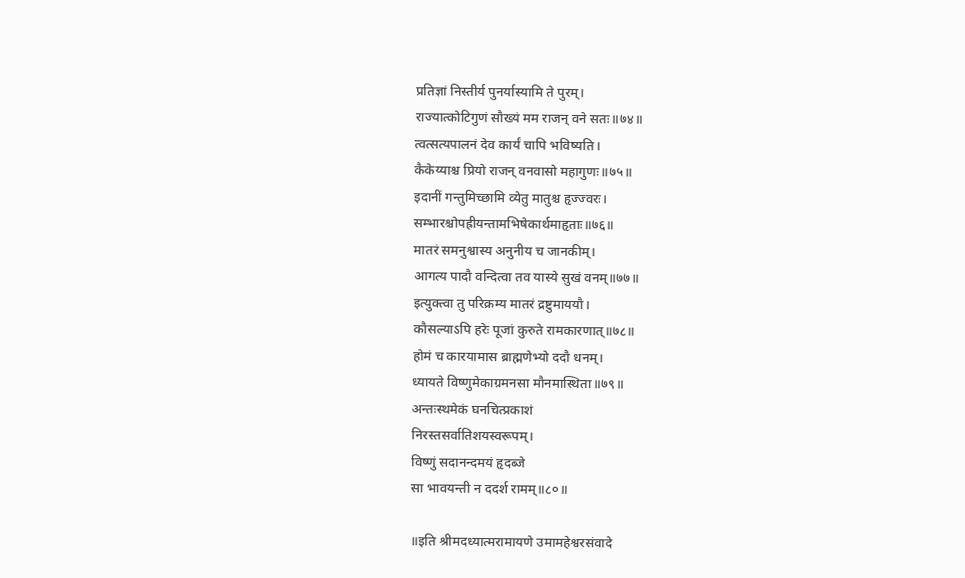प्रतिज्ञां निस्तीर्य पुनर्यास्यामि ते पुरम्।
राज्यात्कोटिगुणं सौख्यं मम राजन् वने सतः॥७४॥
त्वत्सत्यपालनं देव कार्यं चापि भविष्यति।
कैकेय्याश्च प्रियो राजन् वनवासो महागुणः॥७५॥
इदानीं गन्तुमिच्छामि व्येतु मातुश्च हृज्ज्वरः।
सम्भारश्चोपह्रीयन्तामभिषेकार्थमाहृताः॥७६॥
मातरं समनुश्वास्य अनुनीय च जानकीम्।
आगत्य पादौ वन्दित्वा तव यास्ये सुखं वनम्॥७७॥
इत्युक्त्वा तु परिक्रम्य मातरं द्रष्टुमाययौ।
कौसल्याऽपि हरेः पूजां कुरुते रामकारणात्॥७८॥
होमं च कारयामास ब्राह्मणेभ्यो ददौ धनम्।
ध्यायते विष्णुमेकाग्रमनसा मौनमास्थिता॥७९॥
अन्तःस्थमेकं घनचित्प्रकाशं
निरस्तसर्वातिशयस्वरूपम्।
विष्णुं सदानन्दमयं हृदब्जे
सा भावयन्ती न ददर्श रामम्॥८०॥

॥इति श्रीमदध्यात्मरामायणे उमामहेश्वरसंवादे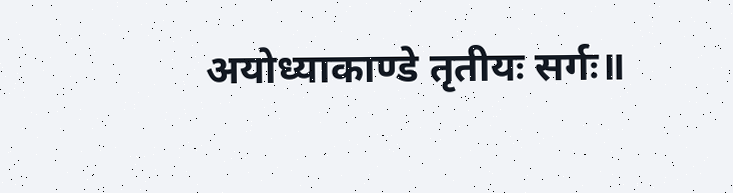अयोध्याकाण्डे तृतीयः सर्गः॥